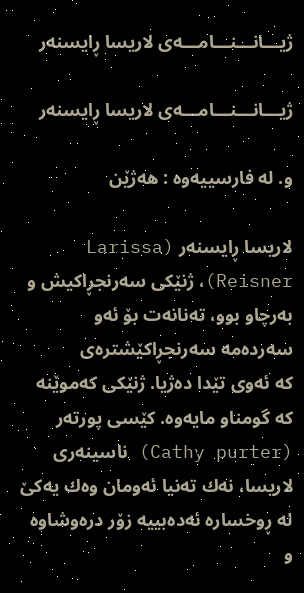ژیـــانـــنـــامـــه‌ی لاریسا ڕایسنه‌‌‌ر

ژیـــانـــنـــامـــه‌ی لاریسا ڕایسنه‌‌‌ر

و. لە فارسییەوە : هەژێن

لاریسا ڕایسنه‌‌‌ر (Larissa Reisner)، ژنێكی‌ سه‌‌رنجڕاكیش ‌و به‌‌‌رچاو بوو، ته‌‌‌‌نانه‌‌‌ت بۆ ئه‌‌‌‌و سه‌‌رده‌‌‌‌مه‌ سه‌‌رنجڕاكێشتره‌‌‌ی كه‌ ‌‌ئه‌‌‌‌وی تێدا ده‌‌‌‌ژیا. ژنێكی كه‌‌‌موێنه‌‌ كه‌‌ گومناو مایه‌‌‌وه‌‌‌‌‌‌‌. كێسی پورته‌ر (Cathy purter) ناسینه‌‌‌ری لاریسا، نه‌‌‌ك ته‌‌‌‌نیا ئه‌‌‌‌ومان وه‌‌‌‌‌‌‌‌ك یه‌‌‌كێ‌ له‌‌ ڕوخساره‌‌ ئه‌‌‌‌ده‌‌‌‌بییه‌‌ زۆر دره‌‌‌وشاوه‌‌‌‌‌‌‌ و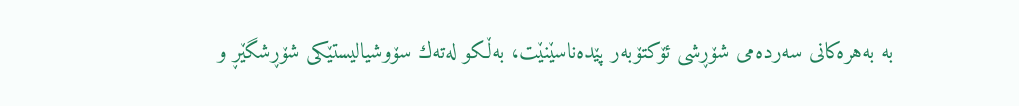به‌ ‌‌به‌‌هره‌‌‌كانی سه‌‌رده‌‌‌‌می شۆڕشی ئۆكتۆبه‌‌‌ر پێده‌‌‌‌ناسێنێت‌، به‌‌‌ڵكو لەتەك سۆوشیالیستێكی شۆڕشگێڕ ‌و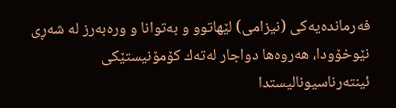فه‌‌رمانده‌‌‌‌یه‌‌‌كی (نیزامی) لێھاتوو‌‌‌‌‌‌‌ و به‌توانا و وره‌‌به‌‌‌رز له‌‌ شه‌‌‌ڕی نێوخۆودا، ھەروەھا‌‌‌‌‌‌‌ دواجار لەتەك كۆمۆنیستێكی ئینته‌‌‌‌رناسیونالیستدا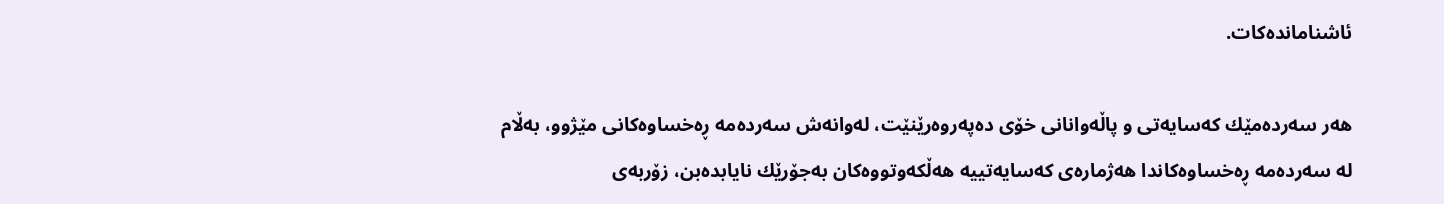ئاشنامانده‌‌‌‌كات.

هه‌‌‌ر سه‌‌رده‌‌‌‌مێك كه‌‌‌سایه‌‌‌تی و پاڵه‌‌‌وانانی خۆی ده‌‌‌‌په‌‌‌روه‌‌‌‌‌‌‌‌رێنێت‌، له‌‌‌وانه‌‌‌ش سه‌‌رده‌‌‌‌مه‌ ڕه‌‌‌خساوه‌‌‌‌‌‌‌‌كانی مێژوو، به‌‌‌ڵام له ‌‌‌سه‌‌رده‌‌‌‌مه‌ ڕه‌‌‌خساوه‌‌‌‌‌‌‌‌كاندا ھەژماره‌‌‌ی كه‌‌‌سایه‌‌‌تییه‌‌ هه‌ڵكه‌وتووه‌كان به‌‌‌جۆرێك نایابده‌‌بن، زۆربه‌ی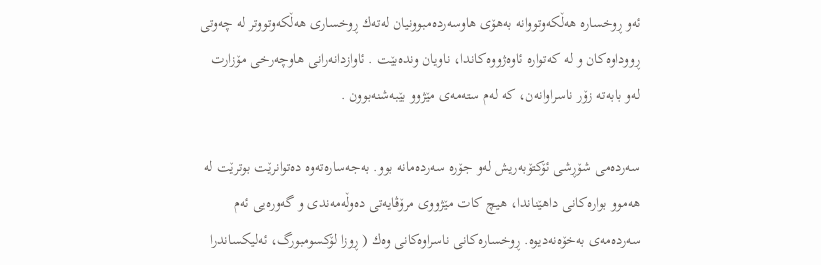ئه‌‌‌‌و ڕوخساره‌‌ هه‌‌‌ڵكه‌‌‌وتووانه‌‌ به‌‌هۆی هاوسه‌‌رده‌‌‌‌مبوونیان لەتەك ڕوخساری هه‌‌‌ڵكه‌‌‌وتووتر له‌‌‌‌ چه‌‌‌وتی ڕووداوه‌‌‌‌‌‌‌‌كان‌ و له‌ كەتواره‌‌ ئاوه‌‌‌‌‌‌‌‌ژووه‌‌‌‌‌‌‌‌كاندا، ناویان ونده‌‌‌‌بێت . ئاوازدانه‌‌‌رانی هاوچه‌‌‌رخی مۆزارت له‌‌‌و بابه‌‌‌ته‌‌‌ زۆر ناسراوانه‌‌‌ن، كه‌‌ له‌‌‌م سته‌‌‌‌مه‌‌ی مێژوو بێبه‌‌‌شنه‌‌‌بوون .

سه‌‌رده‌‌‌‌می شۆڕشی ئۆكتۆبه‌‌‌ریش له‌‌‌و جۆره‌‌ سه‌‌رده‌‌‌‌مانه‌‌ بوو. به‌‌‌جه‌‌ساره‌‌‌ته‌‌‌‌وه‌‌‌‌‌‌‌ ده‌‌‌‌توانرێت بوترێت له‌‌ هه‌‌‌موو بواره‌‌‌كانی داهێناندا، هیچ كات مێژووی مرۆڤایه‌‌‌تی ده‌‌‌‌وڵه‌‌‌مه‌‌ندی و گه‌‌‌وره‌‌‌یی ئه‌‌‌‌م سه‌‌رده‌‌‌‌مه‌‌ی به‌‌‌خۆه‌‌‌‌‌‌‌نه‌‌‌دیوه‌‌‌‌‌‌‌. ڕوخساره‌‌‌كانی ناسراوەكانی وه‌‌‌‌‌‌‌‌ك ( ڕوزا لۆكسومبورگ، ئه‌‌‌‌لیكساندرا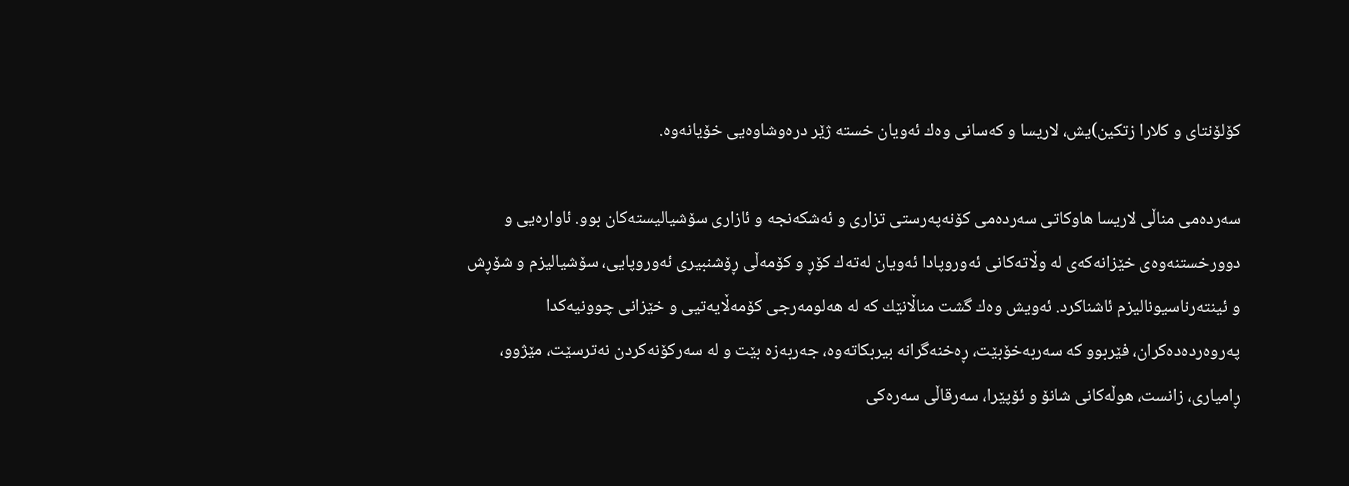كۆلۆ‌‌نتای و كلارا زتكین)یش، لاریسا و كه‌‌‌سانی وه‌‌‌‌‌‌‌‌ك ئه‌‌‌‌ویان خسته‌‌‌ ژێر درەوشاوەیی خۆیانه‌‌‌وه‌.

سه‌‌رده‌‌‌‌می مناڵی لاریسا هاوكاتی‌ سه‌‌رده‌‌‌‌می كۆنه‌‌‌په‌‌‌رستی تزاری و ئه‌‌‌‌شكه‌‌‌نجه ‌‌و ئازاری سۆشیالیسته‌‌‌‌كان بوو. ئاواره‌‌‌یی و دوورخستنه‌‌‌وه‌‌ی خێزانه‌‌‌كه‌‌‌ی له‌‌ وڵاته‌‌‌‌كانی ئه‌‌‌‌وروپادا ئه‌‌‌‌ویان لەتەك كۆڕ و كۆمه‌‌ڵی ڕۆشنبیری ئه‌‌‌‌وروپایی، سۆشیالیزم و شۆڕش و ئینته‌‌‌‌رناسیونالیزم ئاشناكرد. ئه‌‌‌‌ویش وه‌‌‌‌‌‌‌‌ك گشت مناڵانێك كه‌‌ له‌‌ هه‌‌‌لومه‌‌رجی كۆمه‌‌ڵایه‌‌‌تیی و خێزانی چوونیه‌‌‌كدا په‌‌‌روه‌‌‌‌‌‌‌‌رده‌‌‌ده‌‌‌‌كران، فێربوو كه‌‌ سه‌‌ربه‌‌‌خۆبێت، ڕه‌‌‌خنه‌‌‌گرانه‌‌ بیربكاته‌‌‌‌وه‌‌‌‌‌‌‌، جه‌‌ربه‌‌‌زه‌ بێت و له‌‌ سه‌‌ركۆنەكردن‌‌ نه‌‌‌ترسێت، مێژوو، ڕامیاری، زانست، هوڵه‌‌‌كانی شانۆ و ئۆپێرا، سه‌‌رقاڵی سه‌‌ره‌‌‌كی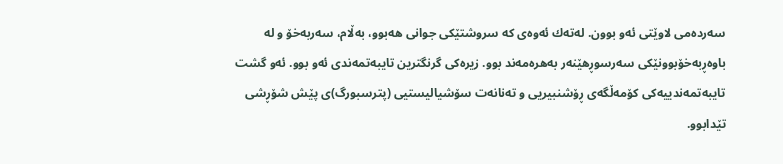سه‌‌رده‌‌‌‌می لاوێتی ‌ئەو بوون. لەتەك ئه‌‌‌‌وه‌‌‌‌‌‌‌‌ی كه‌ سروشتێكی جوانی هه‌‌‌بوو، به‌‌‌ڵام، سه‌‌ربه‌‌‌خۆ و له‌‌ باوه‌‌‌‌‌‌‌‌ڕبه‌‌‌خۆبوونێكی سه‌‌رسوڕهێنه‌‌‌ر به‌‌هره‌‌‌مه‌‌ند بوو. زیره‌‌‌كی گرنگترین تایبه‌‌‌تمه‌‌ندی ئه‌‌‌‌و بوو. ئه‌‌‌‌و گشت تایبه‌‌‌تمه‌‌ندییەكی كۆمه‌‌ڵگه‌‌‌ی ڕۆشنبیریی و ته‌‌‌‌نانه‌‌‌ت سۆشیالیستیی (پترسبورگ)ی پێش شۆڕشی تێدابوو.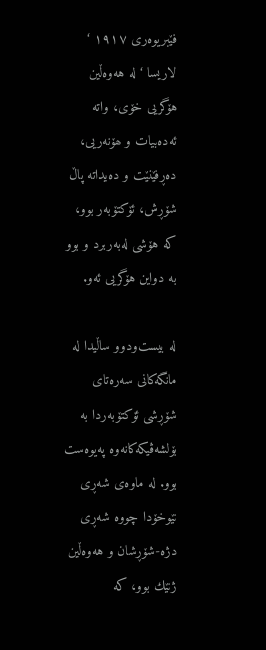فێبریوه‌ری ١٩١٧ ‘ لاریسا ‘ له‌‌ هه‌‌‌وه‌‌‌‌‌‌‌‌ڵین هۆگریی خۆی، واته‌‌‌ ئه‌‌‌‌ده‌‌‌‌بیات‌ و ھۆنەریی، دە‌‌‌‌ڕفێنێت ‌و ده‌‌‌‌یداته‌‌‌ پاڵ شۆڕش، ئۆكتۆبه‌‌‌ر بوو، كه‌‌ هۆشی له‌‌‌به‌‌‌ربرد و بوو به‌‌‌‌‌‌‌ دواین هۆگریی ئەو.

له‌‌ بیست‌ودوو ساڵیدا له‌‌ مانگه‌‌‌كانی سه‌‌ره‌‌‌تای شۆڕشی ئۆكتۆبه‌‌‌ردا به‌‌ بۆلشه‌‌‌ڤیكه‌‌‌كانه‌‌‌وه‌ په‌‌‌یوه‌‌‌‌‌‌‌‌ست بوو. له‌‌ ماوه‌‌‌‌‌‌‌‌ی شه‌‌‌ڕی نێوخۆدا چووه‌‌‌‌‌‌‌ شه‌‌‌ڕی دژه‌-شۆڕشان و هه‌‌‌وه‌‌‌‌‌‌‌‌ڵین ژنێك بوو، كه‌‌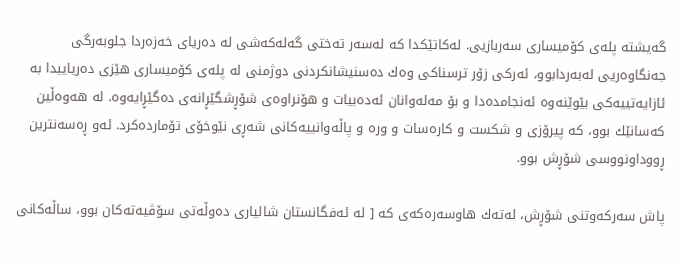گه‌‌‌یشته‌‌‌ پله‌‌ی كۆمیساری سەربازیی. له‌‌‌كاتێكدا كه‌‌ له‌‌سه‌‌ر ته‌‌‌‌ختی گه‌‌‌له‌‌كه‌‌‌شی له‌‌ ده‌‌‌‌ریای خه‌‌زه‌‌ردا جلوبه‌‌‌رگی جه‌‌نگاوه‌‌‌‌‌‌‌‌ریی له‌‌‌به‌‌‌ردابوو، ئه‌‌‌‌ركی زۆر ترسناكی وه‌‌‌‌‌‌‌‌ك ده‌‌‌‌سنیشانكردنی دوژمنی له‌‌ پله‌‌‌ی كۆمیساری هێزی ده‌‌‌‌ریاییدا به‌‌‌ ئازایه‌‌‌تییه‌‌‌كی بێوێنه‌‌‌وه‌ ئه‌‌‌‌نجامده‌‌‌‌دا و بۆ مه‌‌له‌‌‌وانان ئه‌‌‌‌ده‌‌‌‌بیات‌ و هۆنراوه‌‌‌‌‌‌‌‌ی شۆڕشگێڕانەی ده‌‌‌‌گێڕایه‌‌‌وه‌‌‌‌‌‌‌. له‌‌ هه‌‌‌وه‌‌‌‌‌‌‌‌ڵین كه‌‌‌سانێك بوو، كه‌‌ پیرۆزی و شكست و كاره‌‌‌سات و وره‌‌ و پاڵه‌‌‌وانییه‌‌‌كانی شه‌‌‌ڕی نێوخۆی تۆمارده‌‌‌‌كرد. ئه‌‌‌‌و ڕه‌‌‌سه‌‌نترین ڕووداونووسی شۆڕش بوو.

پاش سه‌‌ركه‌‌‌وتنی شۆڕش، لەتەك هاوسه‌‌ره‌‌‌كه‌‌‌ی كه‌ ‌[ له‌‌ ئه‌‌‌‌فگانستان شالیاری ده‌‌‌‌وڵه‌‌‌تی سۆڤیەتەكان بوو، ساڵه‌‌‌كانی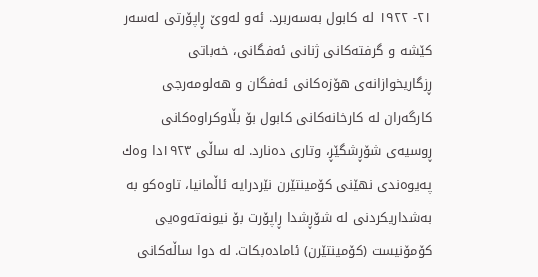٢١- ١٩٢٢ له‌‌ كابول به‌‌‌سه‌‌ربرد. ئه‌‌‌‌و له‌‌‌وێ‌ ڕاپۆرتی له‌‌‌سه‌‌ر كێشه ‌‌‌و گرفته‌‌‌‌كانی ژنانی ئه‌‌‌‌فگانی، خه‌‌باتی ڕزگاریخوازانه‌‌‌ی هۆزه‌‌كانی ئه‌‌‌‌فگان ‌و ھه‌‌لومه‌‌رجی كارگه‌‌‌ران له‌‌ كارخانه‌‌‌كانی كابول بۆ بڵاوكراوه‌‌‌‌‌‌‌‌كانی ڕوسیه‌‌‌ی شۆڕشگێڕ، وتاری ده‌‌‌‌نارد. له‌‌ ساڵی ١٩٢٣دا وه‌‌‌‌‌‌‌‌ك په‌‌‌یوه‌‌‌‌‌‌‌‌ندی نهێنی كۆمینتێرن نێردرایه‌‌ ئاڵمانیا، ‌‌تاوه‌‌‌‌‌‌‌‌كو به‌ به‌‌‌شداریكردنی له‌‌ شۆڕشدا ڕاپۆرت بۆ نیونه‌‌‌ته‌‌‌‌وه‌‌‌‌‌‌‌‌یی كۆمۆنیست (كۆمینتێرن) ئاماده‌‌‌بكات. له‌‌‌ دوا ساڵه‌‌‌كانی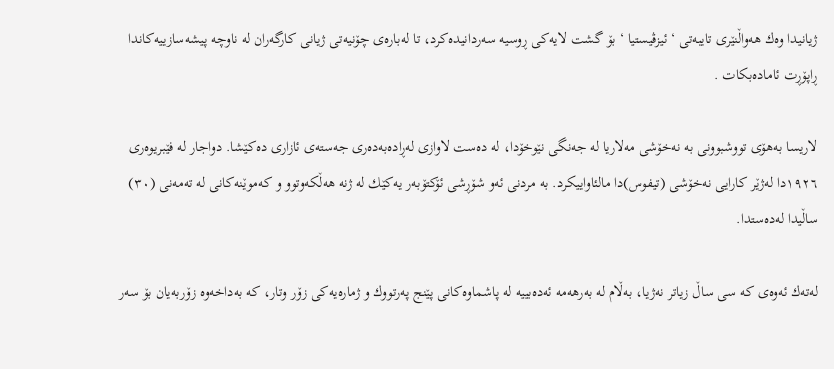ژیانیدا وه‌‌‌‌‌‌‌‌ك هه‌‌‌واڵنێری تایبه‌‌‌تی ‘ ئیزڤیستیا ‘ بۆ گشت لایه‌‌‌كی ڕوسیه‌‌ سه‌ردانیده‌‌‌‌كرد، تا له‌‌‌باره‌‌‌ی چۆنیه‌‌‌تی ژیانی كارگه‌ران له‌‌‌ ناوچه‌‌ پیشه‌‌‌سازییه‌‌‌كاندا ڕاپۆڕت ئاماده‌‌‌بكات .

لاریسا به‌‌ھۆی تووشبوونی به‌‌ نه‌‌‌خۆشی مه‌‌لاریا له‌‌ جه‌‌نگی نێوخۆدا، له‌‌ ده‌‌‌‌ست لاوازی له‌‌‌ڕاده‌‌‌‌به‌‌‌ده‌‌‌‌ری جەستەی ئازاری ده‌‌‌‌كێشا. دواجار له‌‌ فێبریوه‌ری ١٩٢٦دا له‌‌‌ژێر كارایی نه‌‌‌خۆشی (تیفوس)دا مالئاواییكرد. به‌‌ مردنی ئه‌‌‌‌و شۆڕشی ئۆكتۆبه‌‌‌ر یه‌‌‌كێك له‌‌ ژنه‌‌ هه‌‌‌ڵكه‌‌‌وتوو و كه‌‌‌موێنه‌‌‌كانی له‌‌ ته‌‌‌‌مه‌‌نی (٣٠) ساڵیدا له‌‌ده‌‌‌‌ستدا.

لەتەك ئه‌‌‌‌وه‌‌‌‌‌‌‌‌ی كه‌‌ سی ساڵ زیاتر نه‌‌‌ژیا، به‌‌‌ڵام له‌‌ به‌‌‌رهه‌‌‌مه‌ ئه‌‌‌‌ده‌‌‌‌بییه‌‌ له ‌‌پاشماوه‌‌‌‌‌‌‌‌كانی پێنج په‌‌‌رتووك ‌و ژماره‌‌‌یه‌‌‌كی زۆر وتار، كه‌‌ به‌‌‌داخه‌‌وه‌‌‌‌‌‌‌ زۆربه‌‌‌یان بۆ سه‌‌ر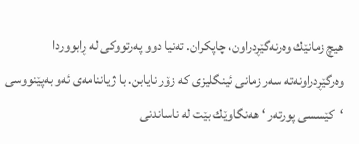هیچ زمانێك وه‌‌‌‌‌‌‌‌رنه‌‌‌گێڕدراون، چاپكران. ته‌‌‌‌نیا دوو په‌‌‌رتووكی له‌‌ ڕابووردا وه‌‌‌‌‌‌‌‌رگێڕدراونه‌‌‌ته‌‌‌ سه‌‌ر زمانی ئینگلیزی كه‌‌ زۆر نایابن. با ژیاننامه‌‌ی ئەو به‌‌پێنووسی ‘كێسسی پورته‌ر ‘ هه‌‌‌نگاوێك بێت له‌‌ ناساندنی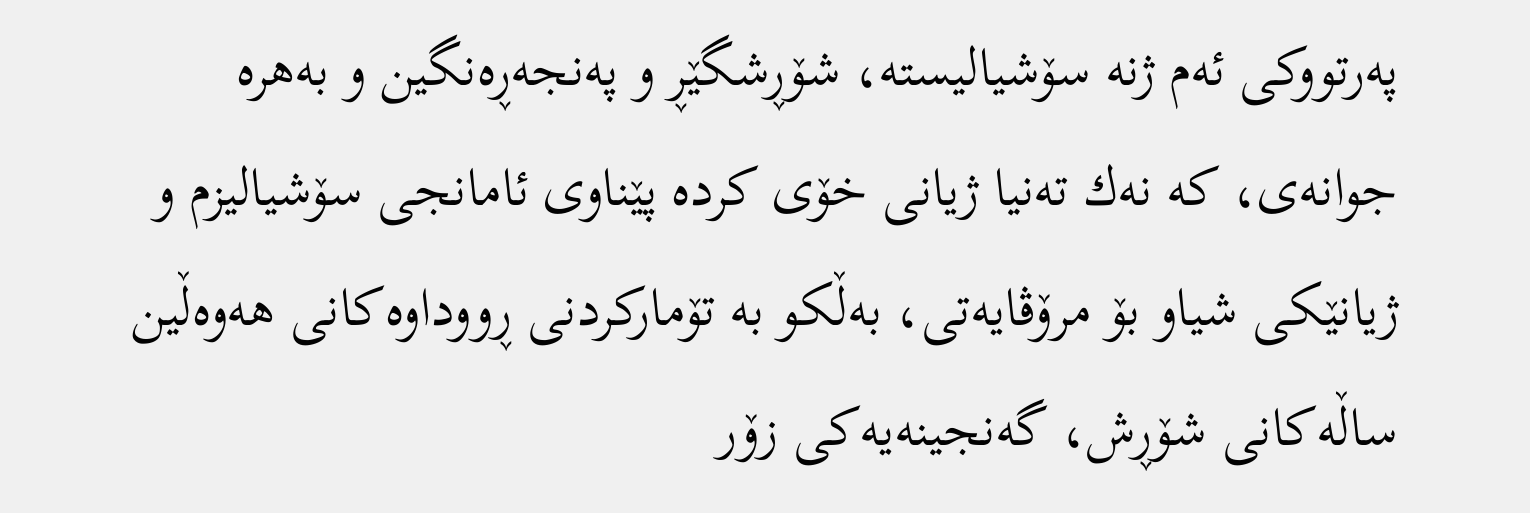په‌‌‌رتووكی ئه‌‌‌‌م ژنه‌‌ سۆشیالیسته‌‌‌، شۆڕشگێڕ و په‌‌‌نجه‌ڕه‌‌‌نگین و به‌‌هره‌‌‌‌ جوانه‌‌‌ی، كه‌‌ نه‌‌‌ك ته‌‌‌‌نیا ژیانی خۆی كرده‌‌‌ پێناوی ئامانجی سۆشیالیزم و ژیانێكی شیاو بۆ مرۆڤایه‌‌‌تی، به‌‌‌ڵكو به‌‌ تۆماركردنی ڕووداوه‌‌‌‌‌‌‌‌كانی هه‌‌‌وه‌‌‌‌‌‌‌‌ڵین ساڵه‌‌‌كانی شۆڕش، گه‌‌‌نجینه‌‌‌یه‌‌‌كی زۆر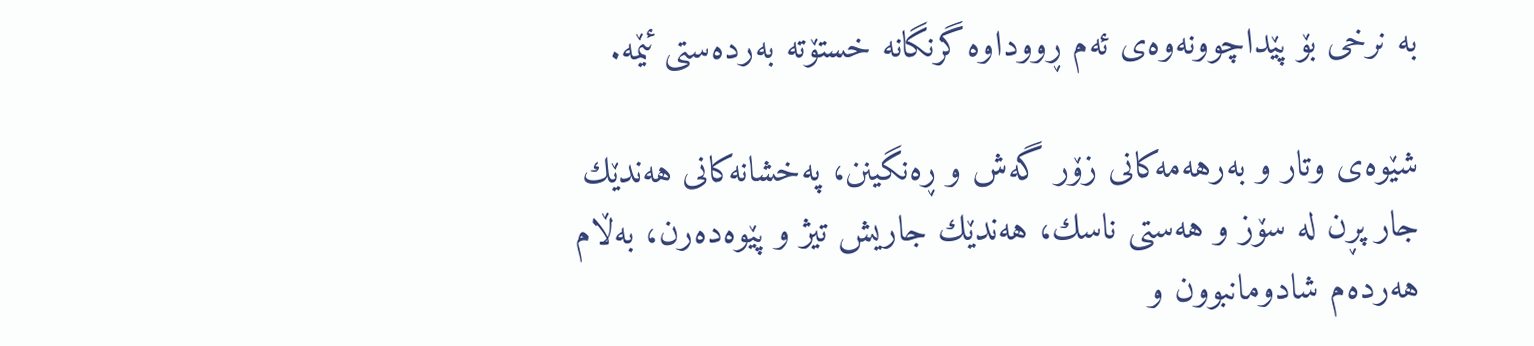به‌‌ نرخی بۆ پێداچوونه‌‌‌وه‌‌ی ئه‌‌‌‌م ڕووداوه‌‌‌‌‌‌‌ گرنگانه‌‌ خستۆته‌‌‌ به‌‌‌رده‌‌‌‌ستی ئێمه‌.

شێوه‌‌‌‌‌‌‌‌ی وتار‌ و به‌‌‌رهه‌‌‌مه‌‌كانی زۆر گه‌‌‌ش و ڕه‌‌‌نگینن‌‌، په‌‌‌خشانه‌‌‌كانی هه‌‌‌ندێك جار پڕن له‌‌ سۆز ‌و هه‌‌‌ستی ناسك، هه‌‌‌ندێك جاریش تیژ و پێوه‌‌‌‌‌‌ده‌‌‌‌رن، به‌‌‌ڵام هه‌‌‌رده‌‌‌‌م شادومانبوو‌ن ‌و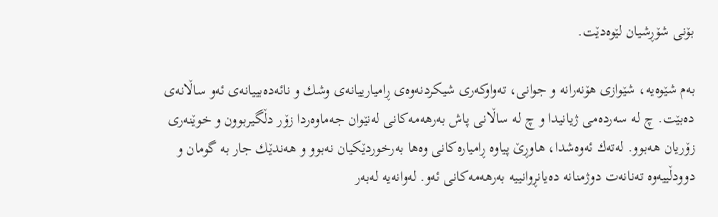بۆنی شۆڕشیان لێوه‌‌‌‌‌‌‌دێت.

به‌‌‌م شێوه‌‌‌‌‌‌‌‌یه‌‌، شێوازی ھۆنەرانه‌‌ و جوانی، ته‌‌‌‌واوكه‌‌‌ری شیكردنه‌‌‌وه‌‌ی ڕامیارییانه‌‌‌ی وشك و نائه‌‌‌‌ده‌‌‌‌بییانه‌‌‌ی ئه‌‌‌‌و ساڵانه‌‌‌ی ده‌‌‌‌بێت. چ له‌‌ سه‌‌رده‌‌‌‌می ژیانیدا و چ له ساڵانی پاش به‌‌‌رهه‌‌‌مه‌‌كانی له‌‌نێوان جه‌‌ماوه‌‌‌‌‌‌‌‌ردا زۆر دڵگیربوون و خوێنه‌‌‌ری زۆریان هه‌‌‌بوو. لەتەك ئه‌‌‌‌وه‌‌‌‌‌‌‌‌شدا، هاوڕێ‌ پیاوه‌‌‌‌‌‌‌ ڕامیاره‌‌‌كانی وه‌ها به‌‌‌رخوردێكیان نه‌‌‌بوو و هه‌‌‌ندێك جار به‌‌ گومان و دوودڵییه‌‌‌وه‌‌‌‌‌‌‌ ته‌‌‌‌نانه‌‌‌ت دوژمنانه‌‌ ده‌‌‌‌یانڕوانییه‌‌ به‌‌‌رهه‌‌‌مه‌‌كانی ئەو. له‌‌‌وانه‌‌‌یه‌‌ له‌‌‌به‌‌‌ر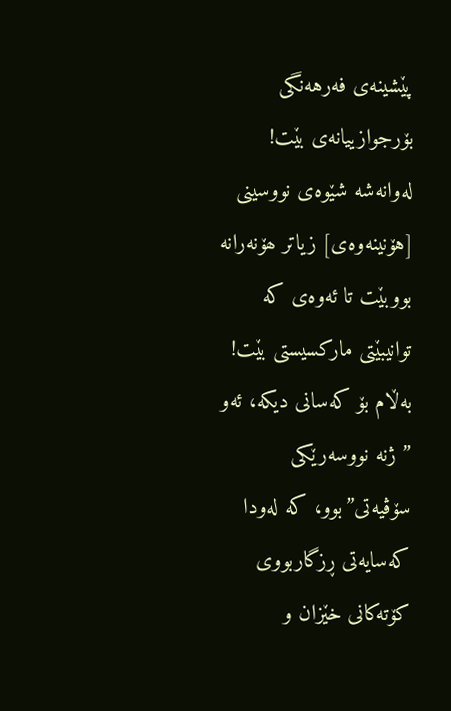پێشینه‌‌‌ی فه‌‌رهه‌‌‌نگی بۆرجوازییانه‌ی بێت! له‌‌‌وانه‌‌‌شه‌‌ شێوه‌‌‌‌‌‌‌‌ی نووسینی [هۆنینه‌‌‌وه‌‌ی] زیاتر ھۆنەرانه‌‌ بووبێت تا ئه‌‌‌‌وه‌‌‌‌‌‌‌‌ی كه‌‌ توانیبێتی ماركسیستی بێت! به‌‌‌ڵام بۆ كه‌‌‌سانی دیكە، ئه‌‌‌‌و ” ژنه‌ ‌‌نووسه‌‌رێكی سۆڤیه‌تی”بوو، كه‌‌ له‌‌‌ودا كەسایەتی ڕزگاربووی كۆته‌‌‌‌كانی خێزان و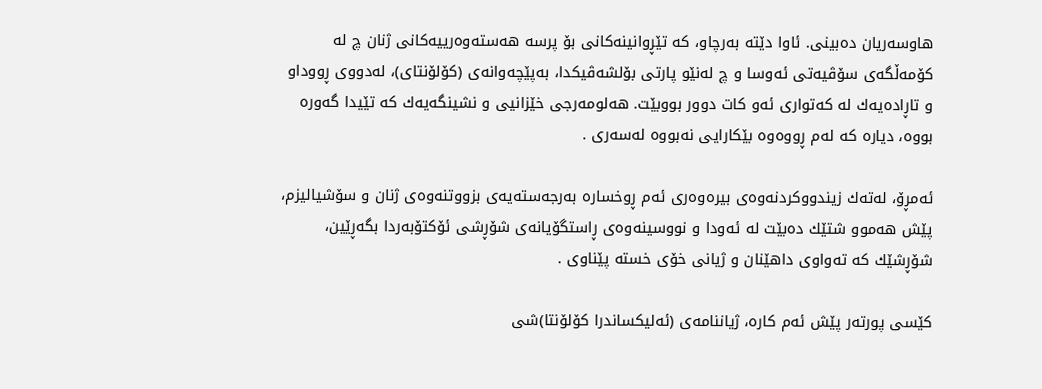هاوسه‌‌ریان ده‌‌‌‌بینی. ئاوا دێته‌‌‌ به‌‌‌رچاو، كه‌‌ تێڕوانینه‌‌‌كانی بۆ پرسه‌‌ ھەستەوەرییە‌‌كانی ژنان چ له‌‌ كۆمه‌‌ڵگه‌‌‌ی سۆڤیه‌تی ئه‌‌‌‌وسا و چ له‌‌‌نێو پارتی بۆ‌‌لشه‌‌‌ڤیكدا، به‌‌پێچه‌‌‌وانه‌‌‌ی (كۆلۆ‌‌نتای)، لەدووی ڕووداو و تاڕاده‌‌‌‌یه‌‌‌ك له‌‌ كەتواری ئه‌‌‌‌و كات دوور بووبێت. هه‌‌‌لومه‌‌رجی خێزانیی و نشینگه‌‌‌یه‌‌‌ك كه‌‌ تێیدا گه‌‌‌وره‌‌ بووه‌، دیاره‌‌ كه‌‌ له‌‌‌م ڕووه‌‌‌‌‌‌‌‌وه‌‌‌‌‌‌‌ بێكارایی نه‌‌‌بووه‌‌‌‌‌‌‌ له‌‌‌سه‌‌ری .

ئه‌‌‌‌مڕۆ، لەتەك زیندووكردنه‌‌‌وه‌‌ی بیره‌‌‌وه‌‌‌‌‌‌‌‌ری ئه‌‌‌‌م ڕوخساره‌‌ به‌‌‌رجه‌‌سته‌‌‌‌یه‌‌‌ی بزووتنه‌‌‌وه‌‌ی ژنان و سۆشیالیزم، پێش هه‌‌‌موو شتێك ده‌‌‌‌بێت له‌‌‌ ئەودا و نووسینه‌‌‌وه‌‌ی ڕاستگۆیانه‌‌‌ی شۆڕشی ئۆكتۆبه‌‌‌ردا بگه‌‌‌ڕێین، شۆڕشێك كه‌‌ ته‌‌‌‌واو‌ی داهێنان و ژیانی خۆی خستە پێناوی .

كێسی پورته‌ر پێش ئه‌‌‌‌م كاره‌‌، ژیاننا‌مه‌‌ی (ئه‌‌‌‌لیكسا‌ندرا كۆلۆ‌‌نتا)شی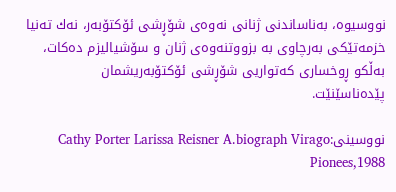نووسیوه‌‌‌،‌‌‌‌ به‌ناساندنی ژنانی نه‌‌‌وه‌‌ی شۆڕشی ئۆكتۆبه‌‌‌ر، نه‌‌‌ك ته‌‌‌‌نیا خزمه‌‌تێكی به‌‌‌رچاوی به‌‌ بزووتنه‌‌‌وه‌‌ی ژنان و سۆشیالیزم ده‌‌‌‌كات، به‌‌‌ڵكو ڕوخساری كەتواریی شۆڕشی ئۆكتۆبه‌‌‌ریشمان پێده‌‌‌‌ناسێنێت‌.

نووسینی:Cathy Porter Larissa Reisner A.biograph Virago Pionees,1988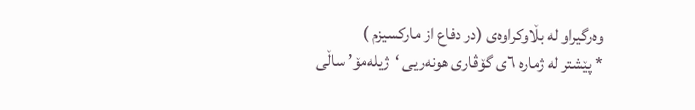وه‌‌‌‌‌‌‌‌رگیراو له‌‌‌ بڵاوكراوه‌‌‌‌‌‌‌‌ی (در دفاع از ماركسیزم )
* پێشتر لە ژمارە ٦ی گۆڤاری ھونەریی ‘ژیلەمۆ’ ساڵی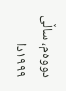دووەم، ساڵی ١٩٩٩دا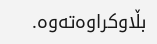بڵاوكراوەتەوە.